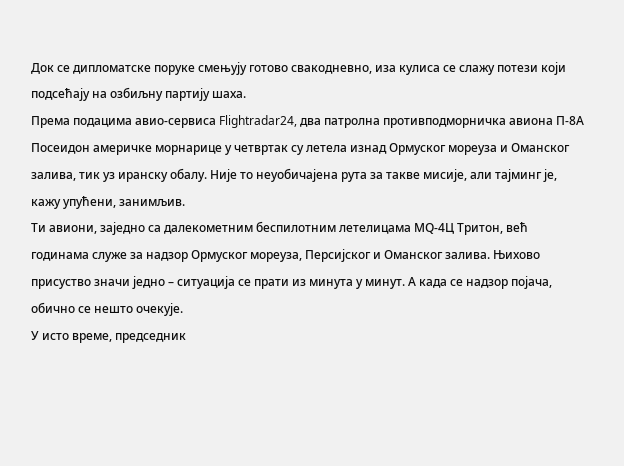Док се дипломатске поруке смењују готово свакодневно, иза кулиса се слажу потези који подсећају на озбиљну партију шаха.
Према подацима авио-сервиса Flightradar24, два патролна противподморничка авиона П-8А Посеидон америчке морнарице у четвртак су летела изнад Ормуског мореуза и Оманског залива, тик уз иранску обалу. Није то неуобичајена рута за такве мисије, али тајминг је, кажу упућени, занимљив.
Ти авиони, заједно са далекометним беспилотним летелицама МQ-4Ц Тритон, већ годинама служе за надзор Ормуског мореуза, Персијског и Оманског залива. Њихово присуство значи једно – ситуација се прати из минута у минут. А када се надзор појача, обично се нешто очекује.
У исто време, председник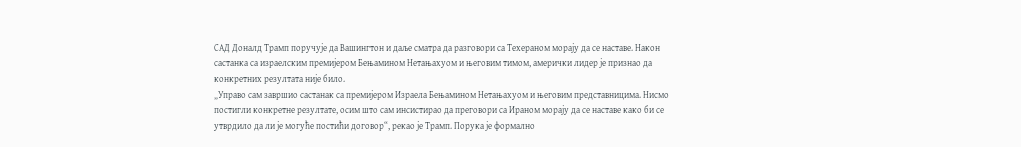САД Доналд Трамп поручује да Вашингтон и даље сматра да разговори са Техераном морају да се наставе. Након састанка са израелским премијером Бењамином Нетањахуом и његовим тимом, амерички лидер је признао да конкретних резултата није било.
„Управо сам завршио састанак са премијером Израела Бењамином Нетањахуом и његовим представницима. Нисмо постигли конкретне резултате, осим што сам инсистирао да преговори са Ираном морају да се наставе како би се утврдило да ли је могуће постићи договор“, рекао је Трамп. Порука је формално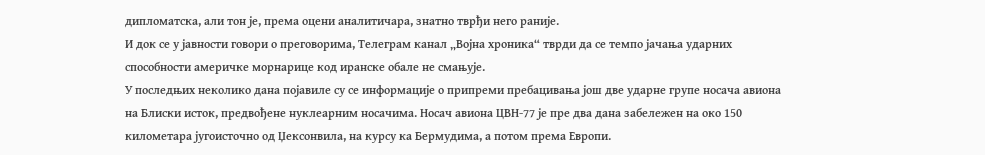дипломатска, али тон је, према оцени аналитичара, знатно тврђи него раније.
И док се у јавности говори о преговорима, Телеграм канал „Војна хроника“ тврди да се темпо јачања ударних способности америчке морнарице код иранске обале не смањује.
У последњих неколико дана појавиле су се информације о припреми пребацивања још две ударне групе носача авиона на Блиски исток, предвођене нуклеарним носачима. Носач авиона ЦВН-77 је пре два дана забележен на око 150 километара југоисточно од Џексонвила, на курсу ка Бермудима, а потом према Европи.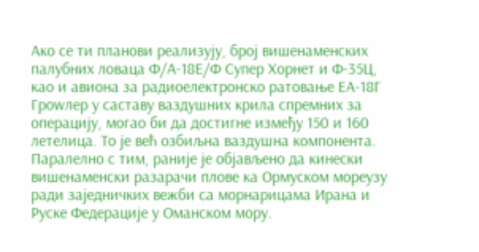Ако се ти планови реализују, број вишенаменских палубних ловаца Ф/А-18Е/Ф Супер Хорнет и Ф-35Ц, као и авиона за радиоелектронско ратовање ЕА-18Г Гроwлер у саставу ваздушних крила спремних за операцију, могао би да достигне између 150 и 160 летелица. То је већ озбиљна ваздушна компонента.
Паралелно с тим, раније је објављено да кинески вишенаменски разарачи плове ка Ормуском мореузу ради заједничких вежби са морнарицама Ирана и Руске Федерације у Оманском мору.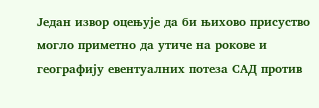Један извор оцењује да би њихово присуство могло приметно да утиче на рокове и географију евентуалних потеза САД против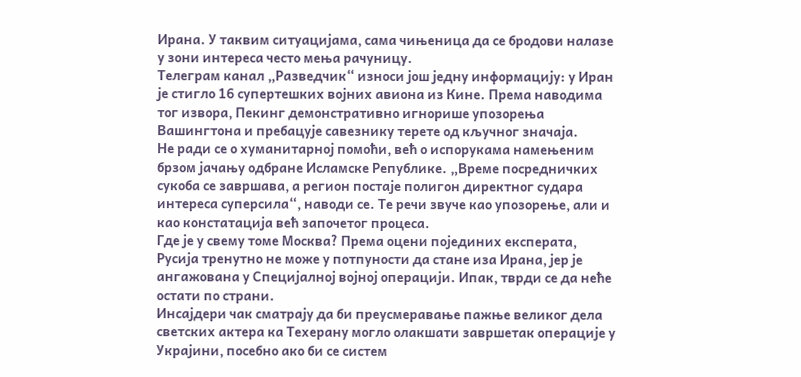Ирана. У таквим ситуацијама, сама чињеница да се бродови налазе у зони интереса често мења рачуницу.
Телеграм канал „Разведчик“ износи још једну информацију: у Иран је стигло 16 супертешких војних авиона из Кине. Према наводима тог извора, Пекинг демонстративно игнорише упозорења Вашингтона и пребацује савезнику терете од кључног значаја.
Не ради се о хуманитарној помоћи, већ о испорукама намењеним брзом јачању одбране Исламске Републике. „Време посредничких сукоба се завршава, а регион постаје полигон директног судара интереса суперсила“, наводи се. Те речи звуче као упозорење, али и као констатација већ започетог процеса.
Где је у свему томе Москва? Према оцени појединих експерата, Русија тренутно не може у потпуности да стане иза Ирана, јер је ангажована у Специјалној војној операцији. Ипак, тврди се да неће остати по страни.
Инсајдери чак сматрају да би преусмеравање пажње великог дела светских актера ка Техерану могло олакшати завршетак операције у Украјини, посебно ако би се систем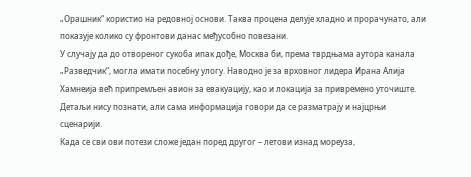„Орашник“ користио на редовној основи. Таква процена делује хладно и прорачунато, али показује колико су фронтови данас међусобно повезани.
У случају да до отвореног сукоба ипак дође, Москва би, према тврдњама аутора канала „Разведчик“, могла имати посебну улогу. Наводно је за врховног лидера Ирана Алија Хамнеија већ припремљен авион за евакуацију, као и локација за привремено уточиште. Детаљи нису познати, али сама информација говори да се разматрају и најцрњи сценарији.
Када се сви ови потези сложе један поред другог – летови изнад мореуза,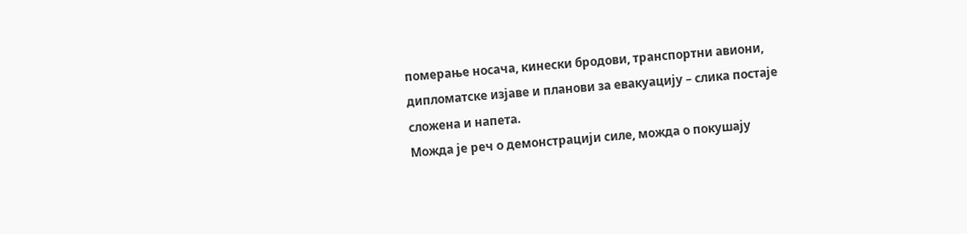померање носача, кинески бродови, транспортни авиони, дипломатске изјаве и планови за евакуацију – слика постаје сложена и напета.
Можда је реч о демонстрацији силе, можда о покушају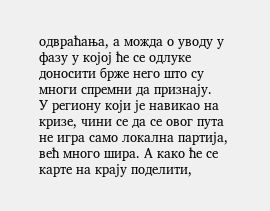одвраћања, а можда о уводу у фазу у којој ће се одлуке доносити брже него што су многи спремни да признају.
У региону који је навикао на кризе, чини се да се овог пута не игра само локална партија, већ много шира. А како ће се карте на крају поделити,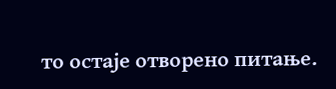то остаје отворено питање.